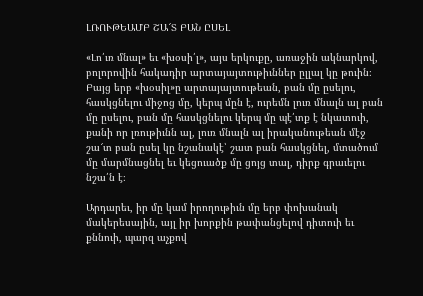ԼՌՈՒԹԵԱՄԲ ՇԱ՜Տ ԲԱՆ ԸՍԵԼ

«Լո՛ւռ մնալ» եւ «խօսի՛լ», այս երկուքը, առաջին ակնարկով, բոլորովին հակադիր արտայայտութիւններ ըլլալ կը թուին։ Բայց երբ «խօսիլ»ը արտայայտութեան, բան մը ըսելու, հասկցնելու միջոց մը, կերպ մըն է, ուրեմն լուռ մնալն ալ բան մը ըսելու, բան մը հասկցնելու կերպ մը պէ՛տք է նկատուի, քանի որ լռութիւնն ալ, լուռ մնալն ալ իրականութեան մէջ շա՜տ բան ըսել կը նշանակէ՝ շատ բան հասկցնել, մտածում մը մարմնացնել եւ կեցուածք մը ցոյց տալ, դիրք գրաւելու նշա՛ն է։

Արդարեւ, իր մը կամ իրողութիւն մը երբ փոխանակ մակերեսային, այլ իր խորքին թափանցելով դիտուի եւ քննուի, պարզ աչքով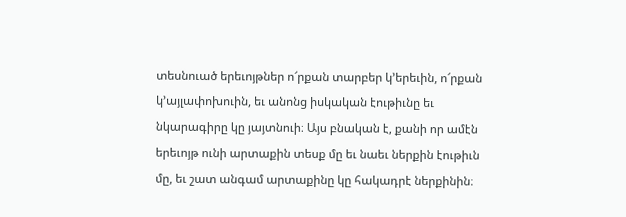տեսնուած երեւոյթներ ո՜րքան տարբեր կ՚երեւին, ո՜րքան կ՚այլափոխուին, եւ անոնց իսկական էութիւնը եւ նկարագիրը կը յայտնուի։ Այս բնական է, քանի որ ամէն երեւոյթ ունի արտաքին տեսք մը եւ նաեւ ներքին էութիւն մը, եւ շատ անգամ արտաքինը կը հակադրէ ներքինին։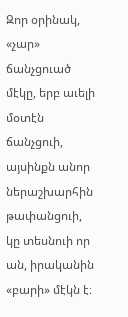Զոր օրինակ, «չար» ճանչցուած մէկը, երբ աւելի մօտէն ճանչցուի, այսինքն անոր ներաշխարհին թափանցուի, կը տեսնուի որ ան, իրականին «բարի» մէկն է։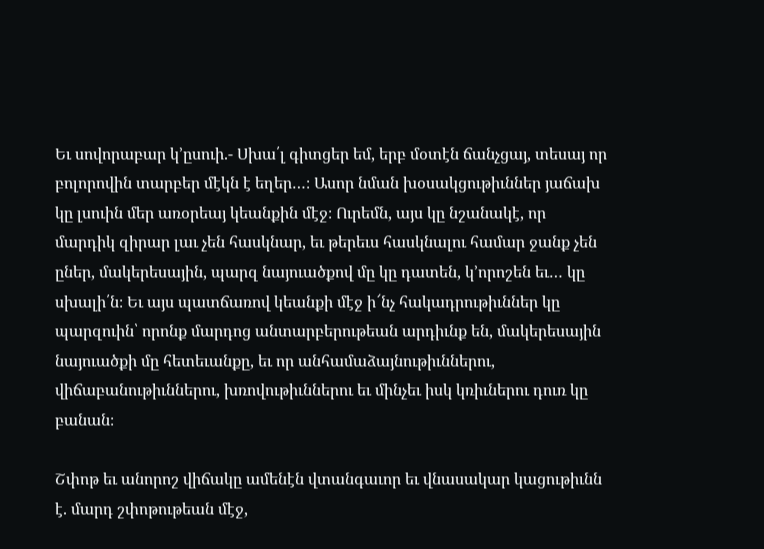Եւ սովորաբար կ՚ըսուի.- Սխա՛լ գիտցեր եմ, երբ մօտէն ճանչցայ, տեսայ որ բոլորովին տարբեր մէկն է եղեր…։ Ասոր նման խօսակցութիւններ յաճախ կը լսուին մեր առօրեայ կեանքին մէջ։ Ուրեմն, այս կը նշանակէ, որ մարդիկ զիրար լաւ չեն հասկնար, եւ թերեւս հասկնալու համար ջանք չեն ըներ, մակերեսային, պարզ նայուածքով մը կը դատեն, կ՚որոշեն եւ… կը սխալի՛ն։ Եւ այս պատճառով կեանքի մէջ ի՜նչ հակադրութիւններ կը պարզուին՝ որոնք մարդոց անտարբերութեան արդիւնք են, մակերեսային նայուածքի մը հետեւանքը, եւ որ անհամաձայնութիւններու, վիճաբանութիւններու, խռովութիւններու եւ մինչեւ իսկ կռիւներու դուռ կը բանան։

Շփոթ եւ անորոշ վիճակը ամենէն վտանգաւոր եւ վնասակար կացութիւնն է. մարդ շփոթութեան մէջ,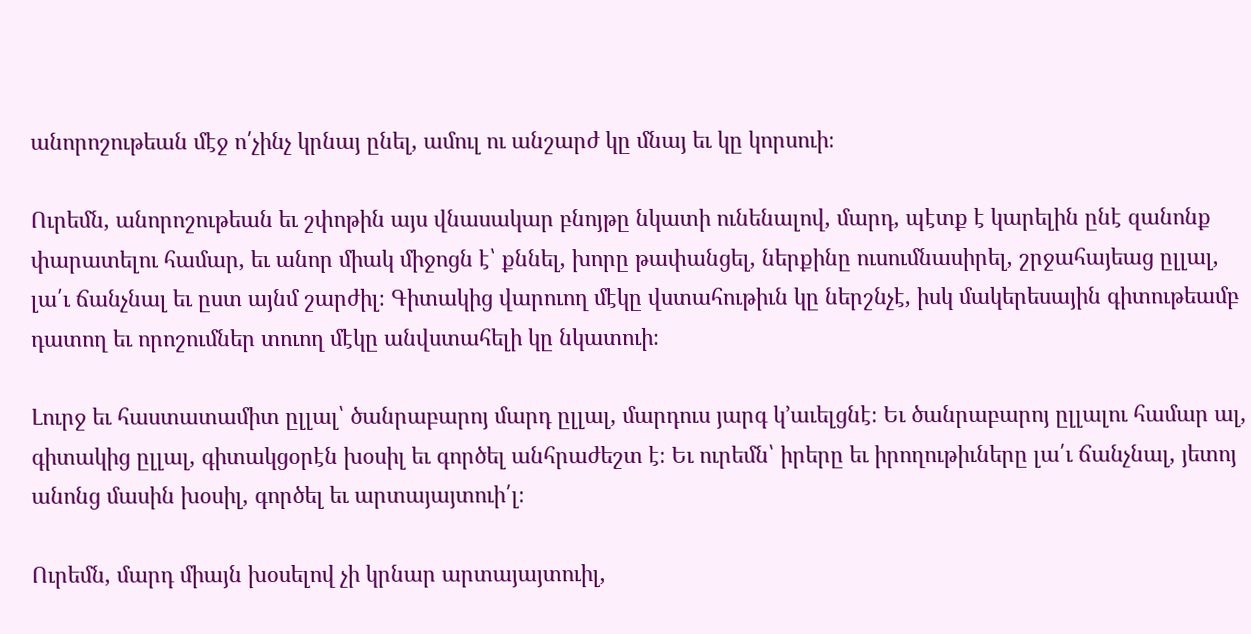անորոշութեան մէջ ո՛չինչ կրնայ ընել, ամուլ ու անշարժ կը մնայ եւ կը կորսուի։

Ուրեմն, անորոշութեան եւ շփոթին այս վնասակար բնոյթը նկատի ունենալով, մարդ, պէտք է կարելին ընէ զանոնք փարատելու համար, եւ անոր միակ միջոցն է՝ քննել, խորը թափանցել, ներքինը ուսումնասիրել, շրջահայեաց ըլլալ, լա՛ւ ճանչնալ եւ ըստ այնմ շարժիլ։ Գիտակից վարուող մէկը վստահութիւն կը ներշնչէ, իսկ մակերեսային գիտութեամբ դատող եւ որոշումներ տուող մէկը անվստահելի կը նկատուի։

Լուրջ եւ հաստատամիտ ըլլալ՝ ծանրաբարոյ մարդ ըլլալ, մարդուս յարգ կ՚աւելցնէ։ Եւ ծանրաբարոյ ըլլալու համար ալ, գիտակից ըլլալ, գիտակցօրէն խօսիլ եւ գործել անհրաժեշտ է։ Եւ ուրեմն՝ իրերը եւ իրողութիւները լա՛ւ ճանչնալ, յետոյ անոնց մասին խօսիլ, գործել եւ արտայայտուի՛լ։

Ուրեմն, մարդ միայն խօսելով չի կրնար արտայայտուիլ,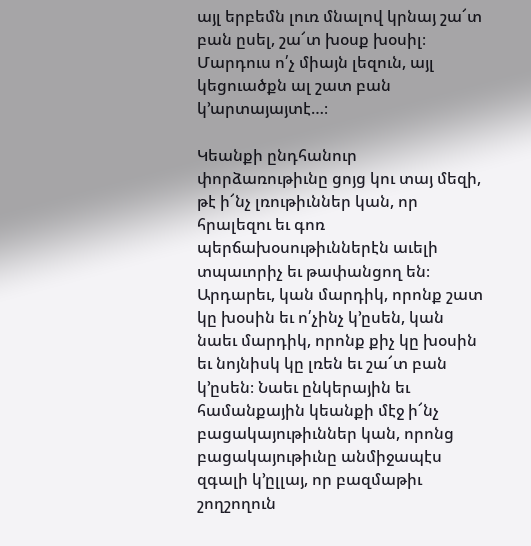այլ երբեմն լուռ մնալով կրնայ շա՜տ բան ըսել, շա՜տ խօսք խօսիլ։ Մարդուս ո՛չ միայն լեզուն, այլ կեցուածքն ալ շատ բան կ՚արտայայտէ…։

Կեանքի ընդհանուր փորձառութիւնը ցոյց կու տայ մեզի, թէ ի՜նչ լռութիւններ կան, որ հրալեզու եւ գոռ պերճախօսութիւններէն աւելի տպաւորիչ եւ թափանցող են։ Արդարեւ, կան մարդիկ, որոնք շատ կը խօսին եւ ո՛չինչ կ՚ըսեն, կան նաեւ մարդիկ, որոնք քիչ կը խօսին եւ նոյնիսկ կը լռեն եւ շա՜տ բան կ՚ըսեն։ Նաեւ ընկերային եւ համանքային կեանքի մէջ ի՜նչ բացակայութիւններ կան, որոնց բացակայութիւնը անմիջապէս զգալի կ՚ըլլայ, որ բազմաթիւ շողշողուն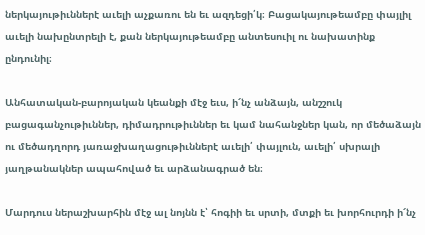ներկայութիւններէ աւելի աչքառու են եւ ազդեցի՛կ։ Բացակայութեամբը փայլիլ աւելի նախընտրելի է, քան ներկայութեամբը անտեսուիլ ու նախատինք ընդունիլ։

Անհատական-բարոյական կեանքի մէջ եւս, ի՜նչ անձայն, անշշուկ բացագանչութիւններ, դիմադրութիւններ եւ կամ նահանջներ կան, որ մեծաձայն ու մեծադղորդ յառաջխաղացութիւններէ աւելի՛ փայլուն, աւելի՛ սխրալի յաղթանակներ ապահոված եւ արձանագրած են։

Մարդուս ներաշխարհին մէջ ալ նոյնն է՝ հոգիի եւ սրտի, մտքի եւ խորհուրդի ի՜նչ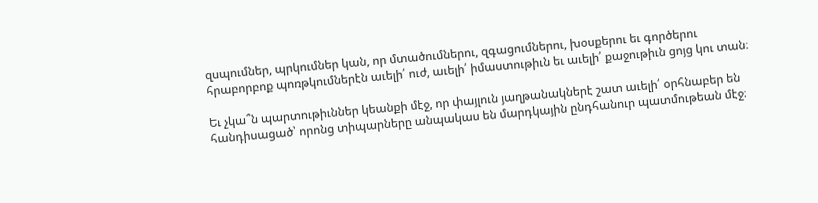զսպումներ, պրկումներ կան, որ մտածումներու, զգացումներու, խօսքերու եւ գործերու հրաբորբոք պոռթկումներէն աւելի՛ ուժ, աւելի՛ իմաստութիւն եւ աւելի՛ քաջութիւն ցոյց կու տան։

Եւ չկա՞ն պարտութիւններ կեանքի մէջ, որ փայլուն յաղթանակներէ շատ աւելի՛ օրհնաբեր են հանդիսացած՝ որոնց տիպարները անպակաս են մարդկային ընդհանուր պատմութեան մէջ։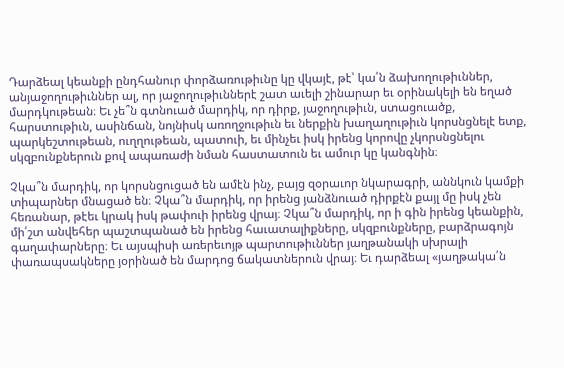Դարձեալ կեանքի ընդհանուր փորձառութիւնը կը վկայէ, թէ՝ կա՛ն ձախողութիւններ, անյաջողութիւններ ալ, որ յաջողութիւններէ շատ աւելի շինարար եւ օրինակելի են եղած մարդկութեան։ Եւ չե՞ն գտնուած մարդիկ, որ դիրք, յաջողութիւն, ստացուածք, հարստութիւն, ասինճան, նոյնիսկ առողջութիւն եւ ներքին խաղաղութիւն կորսնցնելէ ետք, պարկեշտութեան, ուղղութեան, պատուի, եւ մինչեւ իսկ իրենց կորովը չկորսնցնելու սկզբունքներուն քով ապառաժի նման հաստատուն եւ ամուր կը կանգնին։

Չկա՞ն մարդիկ, որ կորսնցուցած են ամէն ինչ, բայց զօրաւոր նկարագրի, աննկուն կամքի տիպարներ մնացած են։ Չկա՞ն մարդիկ, որ իրենց յանձնուած դիրքէն քայլ մը իսկ չեն հեռանար, թէեւ կրակ իսկ թափուի իրենց վրայ։ Չկա՞ն մարդիկ, որ ի գին իրենց կեանքին, մի՛շտ անվեհեր պաշտպանած են իրենց հաւատալիքները, սկզբունքները, բարձրագոյն գաղափարները։ Եւ այսպիսի առերեւոյթ պարտութիւններ յաղթանակի սխրալի փառապսակները յօրինած են մարդոց ճակատներուն վրայ։ Եւ դարձեալ «յաղթակա՛ն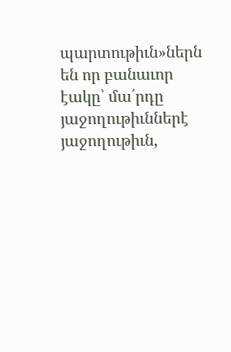պարտութիւն»ներն են որ բանաւոր էակը՝ մա՛րդը յաջողութիւններէ յաջողութիւն,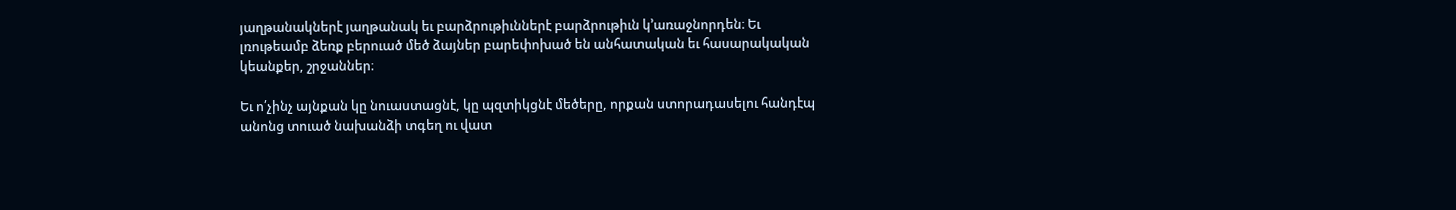յաղթանակներէ յաղթանակ եւ բարձրութիւններէ բարձրութիւն կ՚առաջնորդեն։ Եւ լռութեամբ ձեռք բերուած մեծ ձայներ բարեփոխած են անհատական եւ հասարակական կեանքեր, շրջաններ։

Եւ ո՛չինչ այնքան կը նուաստացնէ, կը պզտիկցնէ մեծերը, որքան ստորադասելու հանդէպ անոնց տուած նախանձի տգեղ ու վատ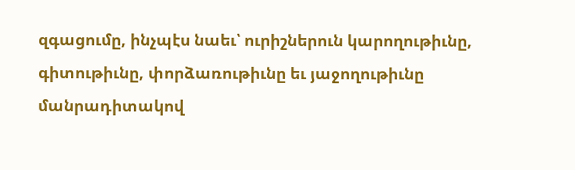զգացումը, ինչպէս նաեւ՝ ուրիշներուն կարողութիւնը, գիտութիւնը, փորձառութիւնը եւ յաջողութիւնը մանրադիտակով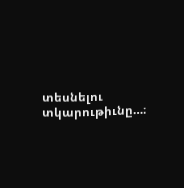տեսնելու տկարութիւնը…։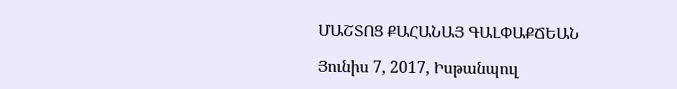ՄԱՇՏՈՑ ՔԱՀԱՆԱՅ ԳԱԼՓԱՔՃԵԱՆ

Յունիս 7, 2017, Իսթանպուլ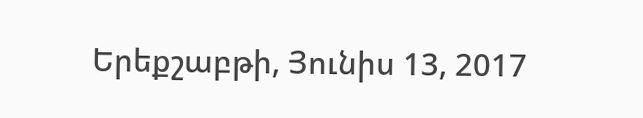Երեքշաբթի, Յունիս 13, 2017